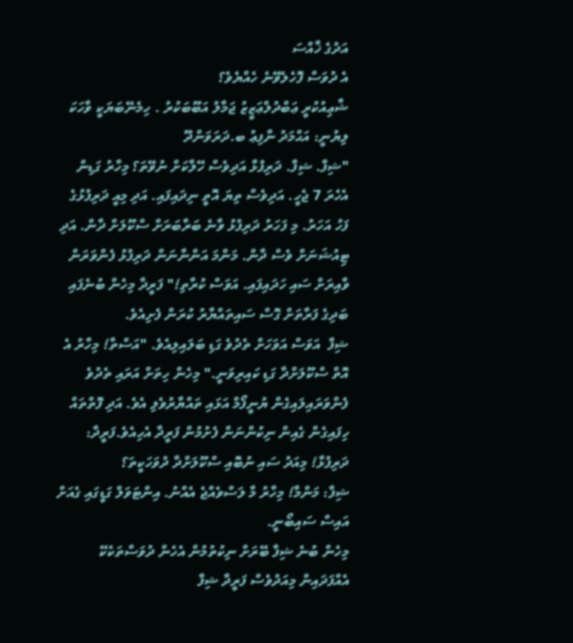އަދުގެ ޚާއްސަ
އެ ދުވަސް ފޮހެލެވޭނެ ހެއްޔެވެ؟
ޝާޢިއުކުރީ ޢަބްދުލްޢަޒީޒު ޖަމާލު އަބޫބަކުރު . ހިމެނޭބަޔަކީ ވާހަކަ
ލިޔުނީ: އަޙްމަދު ނާފިޢު ބ.ދަރަވަންދޫ
"ޝިފާ. ޝިފާ. ދަރިފުޅާ އަދިވެސް ހޭލާކަށް ނުވޭތަ؟ މިހާރު ގަޑިން އެހެރަ 7 ޖެހީ. އަދިވެސް ތިޔަ އޮތީ ނިދައިފައި. އަދި މިއީ ދަރިފުޅުގެ ފަހު އަހަރު. މި ފަހަރު ދަރިފުޅު ވާނެ ބަރާބަރަށް ސްކޫލަށް ދާން. އަދި ޓިއުޝަނަށް ވެސް ދާން. މަންމަ އަންނާނަން ދަރިފުޅު ފެންވަރަން ވާއިރަށް ސައި ހަދައިފައި. އަވަސް ކުރާތި!" ފަރީދާ މިހެން ބުނެފައި ބަދިގެ ފަރާތަށް ގޮސް ސައިތައްޔާރު ކުރަން ފެށިއެވެ.
ޝިފާ  އަވަސް އަވަހަށް ތެދުވެ ގަޑި ބަލައިލިއެވެ. "އަސްތާ! މިހާރު އެ އޮތް ސްކޫލަށްދާ ގަޑި ކައިރިވަނީ." މިހެން ހިތަށް އަރައި ތެދުވެ ފެންވަރައިލައިގެން ޔުނީފޯމް އަޅައި ތައްޔާރުވެލި އެވެ. އަދި ފޮތްތައް ހިފައިގެން ގެއިން ނިކުންނަން ފެށުމުން ފަރީދާ އެހިއެވެ.ފަރީދާ: ދަރިފުޅާ! މިއަދު ސައި ނުބޮއި ސްކޫލަށްދާ ދުވަހަކީތަ؟
ޝިފާ: މަންމާ! މިހާރު މާ ލަސްވެއްޖެ އެއްނު. އިންޓަވަލް ގަޑީގައި ގެއަށް އައިސް ސައިބޯނީ.
މިހެން ބުނެ ޝިފާ ބޭރަށް ނިކުތުމުން އެހެން ދުވަސްތަކެކޭ އެއްފަދައިން މިއަދުވެސް ފަރީދާ ޝިފާ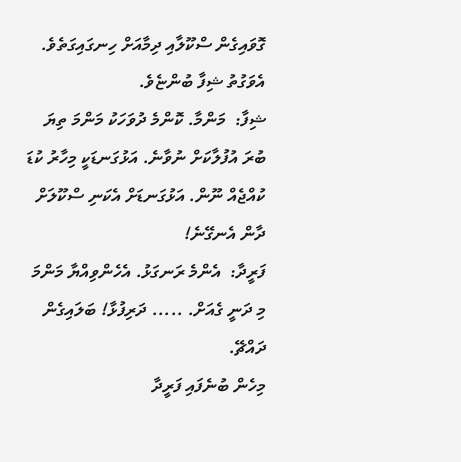ގޮވައިގެން ސްކޫލާއި ދިމާއަށް ހިނގައިގަތެވެ.
އެވަގުތު ޝިފާ ބުންޏެވެ.
ޝިފާ:  މަންމާ. ކޮންމެ ދުވަހަކު މަންމަ ތިޔަ ބުރަ އުފުލާކަށް ނުވާނެ. އަޅުގަނޑަކީ މިހާރު ކުޑަ ކުއްޖެއް ނޫން. އަޅުގަނޑަށް އެކަނި ސްކޫލަށް ދާން އެނގޭނެ!
ފަރީދާ:  އެންމެ ރަނގަޅު. އެހެންވިއްޔާ މަންމަ މި ދަނީ ގެއަށް. ..... ދަރިފުޅާ! ބަލައިގެން ދައްޗޭ.
މިހެން ބުނެފައި ފަރީދާ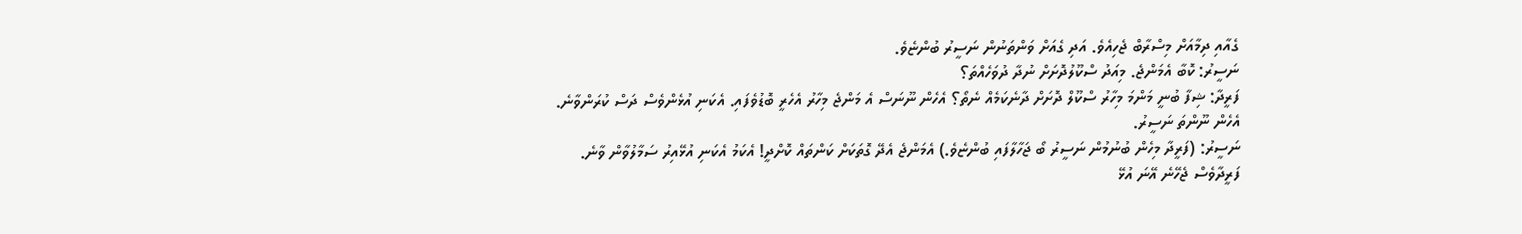ގެއާއި ދިމާއަށް މިސްރާބް ޖެހިއެވެ. އަދި ގެއަށް ވަންތަނުން ނަސީރު ބުންޏެވެ.
ނަސީރު: ކޮބާ އެމަންޖެ. މިއަދު ސްކޫލުދޮށަށް ނުދާ ދުވަހެއްތަ؟
ފަރީދާ: ޝިފާ ބުނީ މަންމަ މިހާރު ސްކޫލް ދޮށަށް ދާނެކަމެއް ނެތޯ؟ އެހެން ނޫނަސް އެ މަންޖެ މިހާރު އެހެރީ ބޮޑުވެފައި. އެކަނި އުޅެންވެސް ދަސް ކުރަންވާނެ. އެހެން ނޫންތަ ނަސީރު.
ނަސީރު: (ފަރީދާ މިހެން ބުނުމުން ނަސީރު ބޯ ޖަހާލާފައި ބުންޏެވެ.) އެމަންޖެ އެދޭ ގޮތަކަށް ކަންތައް ކޮށްދީ! އެކަމު އެކަނި އުޅޭއިރު ސަމާލުވާން ވާނެ. ފަރީދާވެސް ޖެހޭނެ އޭނަ އުޅޭ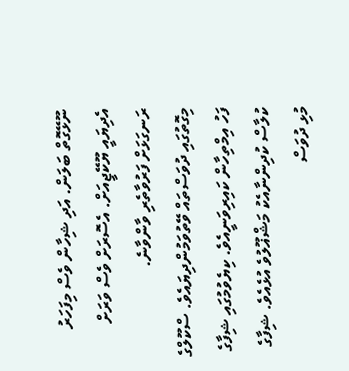ނޫޅޭގޮތް ބަލަން. އަދި ޝިހާން ވެސް މިފަހަރު އެދިޔައީ ޔޫކޭޖީއަށް. އެސޮރަށް ވެސް ވަރަށް ރަނގަޅަށް ފަރުވާތެރި ވާންވާނެ.
މިގޮތުގައި ދުވަސްތައް ވޭތުވަމުންދިޔައެވެ. ސްކޫލްގެ ފަހު އިމްތިހާން ކައިރިވަނީއެވެ. ކިޔެވުމުގައި ޝިފާގެ ކުލާސް ކުދިންނާއެކު މަޝްޣޫލުވެ އުޅެއެވެ. ޝިފާގެ މުޅި ދުވަސް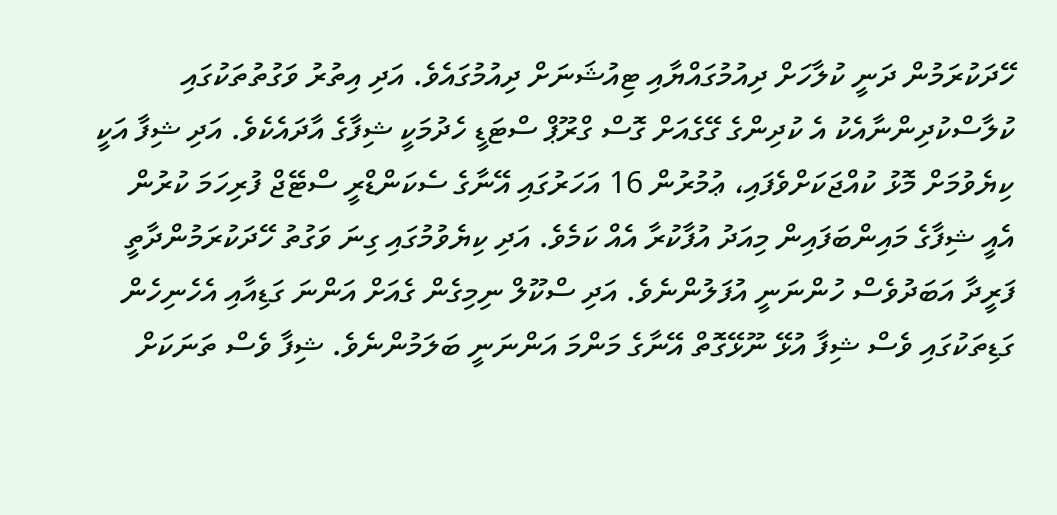ހޭދަކުރަމުން ދަނީ ކުލާހަށް ދިއުމުގައްޔާއި ޓިއުޝަނަށް ދިއުމުގައެވެ. އަދި އިތުރު ވަގުތުތަކުގައި ކުލާސްކުދިންނާއެކު އެ ކުދިންގެ ގޭގެއަށް ގޮސް ގްރޫޕް ސްޓަޑީ ހެދުމަކީ ޝިފާގެ އާދައެކެވެ. އަދި ޝިފާ އަކީ ކިޔެވުމަށް މޮޅު ކުއްޖަކަށްވެފައި، ޢުމުރުން 16 އަހަރުގައި އޭނާގެ ސެކަންޑްރީ ސްޓޭޖް ފުރިހަމަ ކުރުން އެއީ ޝިފާގެ މައިންބަފައިން މިއަދު އުފާކުރާ އެއް ކަމެވެ. އަދި ކިޔެވުމުގައި ގިނަ ވަގުތު ހޭދަކުރަމުންދާތީ ފަރީދާ އަބަދުވެސް ހުންނަނީ އުފަލުންނެވެ. އަދި ސްކޫލް ނިމިގެން ގެއަށް އަންނަ ގަޑިއާއި އެހެނިހެން ގަޑިތަކުގައި ވެސް ޝިފާ އުޅޭ ނޫޅޭގޮތް އޭނާގެ މަންމަ އަންނަނީ ބަލަމުންނެވެ. ޝިފާ ވެސް ތަނަކަށް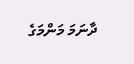ދާނަމަ މަންމަގެ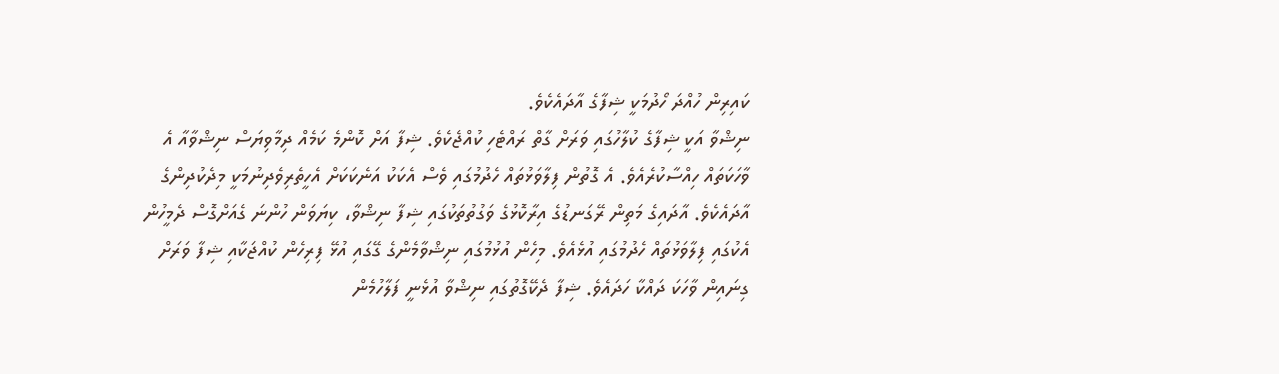ކައިރިން ހުއްދަ ހޯދުމަކީ ޝިފާގެ އާދައެކެވެ.
ނިޝްވާ އަކީ ޝިފާގެ ކުލާހުގައި ވަރަށް ގާތް ރައްޓެހި ކުއްޖެކެވެ. ޝިފާ އަށް ކޮންމެ ކަމެއް ދިމާވިޔަސް ނިޝްވާއާ އެ ވާހަކަތައް ހިއްސާކުރެއެވެ. އެ ގޮތުން ފިލާވަޅުތައް ހެދުމުގައި ވެސް އެކަކު އަނެކަކަށް އެހީތެރިވެދިނުމަކީ މިދެކުދިންގެ އާދައެކެވެ. އާދައިގެ މަތިން ރޭގަނޑުގެ އިރާކޮޅުގެ ވަގުތުތަކުގައި ޝިފާ ނިޝްވާ، ކިޔަވަން ހުންނަ ގެއަށްގޮސް ދެމީހުން އެކުގައި ފިލާވަޅުތައް ހެދުމުގައި އުޅެއެވެ. މިހެން އުޅުމުގައި ނިޝްވާމެންގެ ގޭގައި އުޅޭ ފިރިހެން ކުއްޖަކާއި ޝިފާ ވަރަށް ގިނައިން ވާހަކަ ދައްކާ ހަދައެވެ. ޝިފާ ދެކޭގޮތުގައި ނިޝްވާ އުޅެނީ ފަލާހުމެން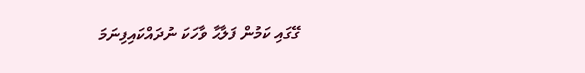ގޭގައި ކަމުން ފަލާޙާ ވާހަކަ ނުދައްކައިފިނަމަ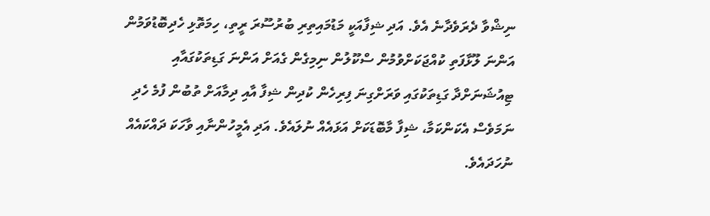ނިޝްވާ ދެރަވެދާނެ އެވެ. އަދި ޝިފާއަކީ މަޑުމައިތިރި ބުރުސޫރަ ރީތި، ހިމަތޮޅި ހެދިބޮޑުވަމުން އަންނަ ލޫޅާފަތި ކުއްޖަކަށްވުމުން ސްކޫލުން ނިމިގެން ގެއަށް އަންނަ ގަޑިތަކުގައާއި ޓިއުޝަނަށްދާ ގަޑިތަކުގައި ވަރަށްގިނަ ފިރިހެން ކުދިން ޝިފާ އާއި ދިމާއަށް ތުބުން ފުމެ ހެދި ނަމަވެސް އެކަންކަމާ، ޝިފާ މާބޮޑަކަށް އަޅައެއް ނުލައެވެ. އަދި އެމީހުންނާއި ވާހަކަ ދައްކައެއް ނުހަދައެވެ.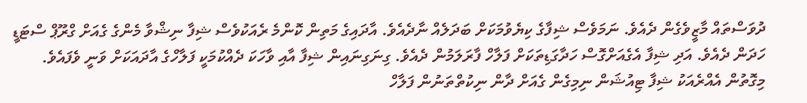ދުވަސްތައް މާޒީވެގެން ދެއެވެ. ނަމަވެސް ޝިފާގެ ކިޔެވުމަކަށް ބަދަލެއް ނާދެއެވެ. އާދައިގެ މަތިން ކޮންމެ ރެއަކުވެސް ޝިފާ ނިޝްވާ މެންގެ ގެއަށް ގްރޫޕް ސްޓަޑީ ހަދަން ދެއެވެ. އަދި ޝިފާ އެގެއަށްގޮސް ހަދާގަޑިތަކަށް ފަލާހް ފާރަލަމުން ދެއެވެ. ގިނަގިނައިން ޝިފާ އާއި ވާހަކަ ދެއްކުމަކީ ފަލާހްގެ އާދައަކަށް ވަނީ ވެފައެވެ. މިގޮތުން އެއްރެއަކު ޝިފާ ޓިއުޝަން ނިމިގެން ގެއަށް ދާން ނިކުތްތަނުން ފަލާހް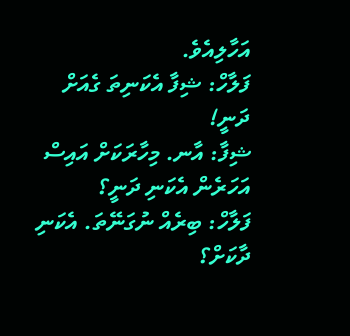އަހާލިއެވެ.
ފަލާހް: ޝިފާ އެކަނިތަ ގެއަށް ދަނީ!
ޝިފާ: އާނ. މިހާރަކަށް އައިސް އަހަރެން އެކަނި ދަނީ؟
ފަލާހް: ބިރެއް ނުގަނޭތަ. އެކަނި ދާކަށް؟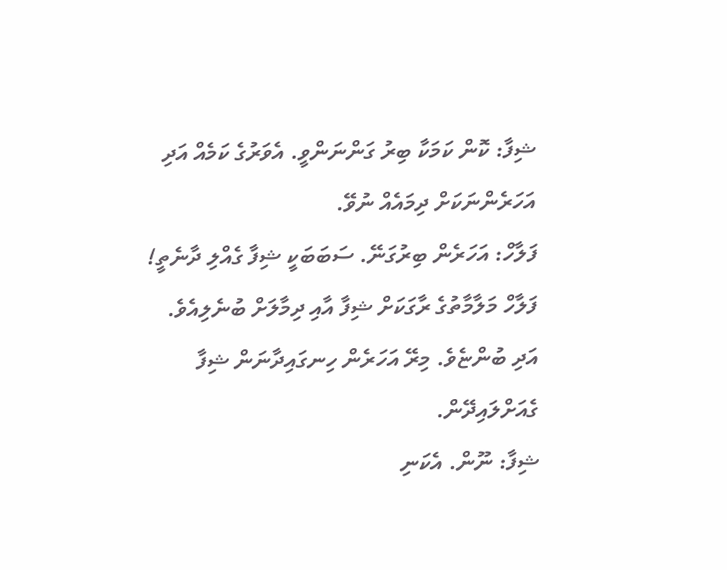ޝިފާ: ކޮން ކަމަކާ ބިރު ގަންނަންވީ. އެވަރުގެ ކަމެއް އަދި އަހަރެންނަކަށް ދިމައެއް ނުވޭ.
ފަލާހް: އަހަރެން ބިރުގަނޭ. ސަބަބަކީ ޝިފާ ގެއްލި ދާނެތީ!
ފަލާހް މަލާމާތުގެ ރާގަކަށް ޝިފާ އާއި ދިމާލަށް ބުނެލިއެވެ. އަދި ބުންޏެވެ. މިރޭ އަހަރެން ހިނގައިދާނަން ޝިފާ ގެއަށްލައިދޭން.
ޝިފާ: ނޫން. އެކަނި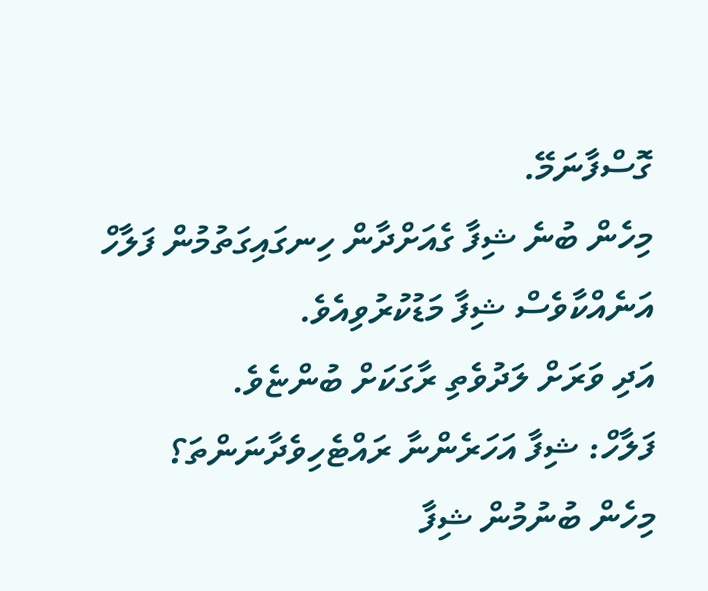ގޮސްފާނަމޭ.
މިހެން ބުނެ ޝިފާ ގެއަށްދާން ހިނގައިގަތުމުން ފަލާހް އަނެއްކާވެސް ޝިފާ މަޑުކުރުވިއެވެ.
އަދި ވަރަށް ލަދުވެތި ރާގަކަށް ބުންޏެވެ.
ފަލާހް: ޝިފާ އަހަރެންނާ ރައްޓެހިވެދާނަންތަ؟
މިހެން ބުނުމުން ޝިފާ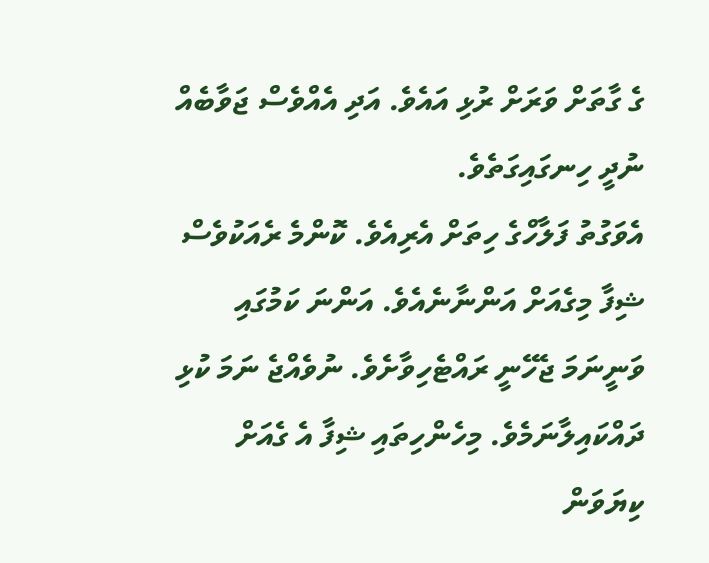ގެ ގާތަށް ވަރަށް ރުޅި އައެވެ. އަދި އެއްވެސް ޖަވާބެއް ނުދީ ހިނގައިގަތެވެ.
އެވަގުތު ފަލާހްގެ ހިތަށް އެރިއެވެ. ކޮންމެ ރެއަކުވެސް ޝިފާ މިގެއަށް އަންނާނެއެވެ. އަންނަ ކަމުގައި ވަނީނަމަ ޖެހޭނީ ރައްޓެހިވާށެވެ. ނުވެއްޖެ ނަމަ ކުޅި ދައްކައިލާނަމެވެ. މިހެންހިތައި ޝިފާ އެ ގެއަށް ކިޔަވަން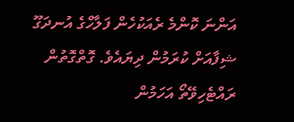އަންނަ ކޮންމެ ރެއަކުހެން ފަލާހްގެ އުނދަގޫ ޝިފާއަށް ކުރަމުން ދިޔައެވެ. ގޮތްގޮތުން ރައްޓެހިވޭތޯ އަހަމުން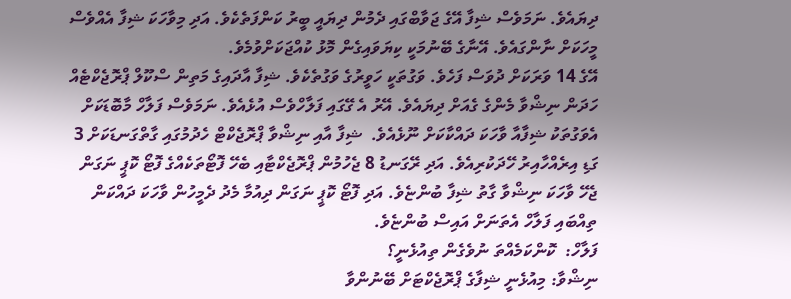ދިޔައެވެ. ނަމަވެސް ޝިފާ އޭގެ ޖަވާބްގައި ދެމުން ދިޔައީ ބީރު ކަންފަތެކެވެ. އަދި މިވާހަކަ ޝިފާ އެއްވެސް މީހަކަށް ނާންގައެވެ. އޭނާގެ ބޭނުމަކީ ކިޔަވައިގެން މޮޅު ކުއްޖަކަށްވުމެވެ.
އޭގެ 14 ވަރަކަށް ދުވަސް ފަހެވެ. ވަގުތަކީ ހަވީރުގެ ވަގުތެކެވެ. ޝިފާ އާދައިގެ މަތިން ސްކޫލް ޕްރޮޖެކްޓެއް ހަދަން ނިޝްވާ މެންގެ ގެއަށް ދިޔައެވެ. އޭރު އެ ގޭގައި ފަލާހްވެސް އުޅެއެވެ. ނަމަވެސް ފަލާހް މާބޮޑަކަށް އެވަގުތަކު ޝިފާއާ ވާހަކަ ދައްކާކަށް ނޫޅެއެވެ.  ޝިފާ އާއި ނިޝްވާ ޕްރޮޖެކްޓް ހެދުމުގައި ގާތްގަނޑަކަށް 3 ގަޑި އިރެއްހާއިރު ހޭދަކުރިއެވެ. އަދި ރޭގަނޑު 8 ޖެހުމުން ޕްރޮޖެކްޓާއި ބެހޭ ފޮޓޯތަކެއްގެ ފޮޓޯ ކޮޕީ ނަގަން ޖެހޭ ވާހަކަ ނިޝްވާ ގާތު ޝިފާ ބުންޏެވެ. އަދި ފޮޓޯ ކޮޕީ ނަގަން ދިއުމާ މެދު ދެމީހުން ވާހަކަ ދައްކަން ތިއްބައި ފަލާހް އެތަނަށް އައިސް ބުންޏެވެ.
ފަލާހް:  ކޮންކަމެއްތަ ނުވެގެން ތިއުޅެނީ؟
ނިޝްވާ: މިއުޅެނީ ޝިފާގެ ޕްރޮޖެކްޓަށް ބޭނުންވާ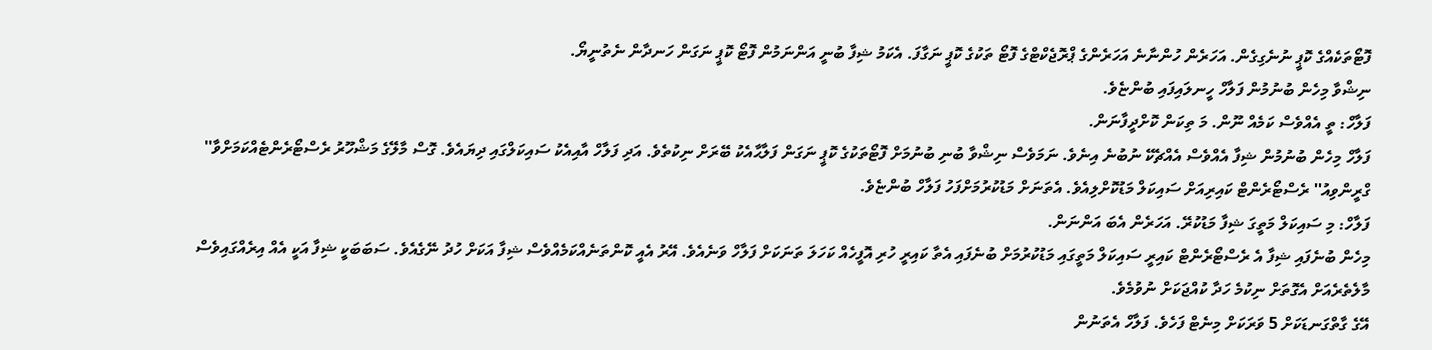ފޮޓޯތަކެއްގެ ކޮޕީ ނުނެގިގެން. އަހަރެން ހުންނާނެ އަހަރެންގެ ޕްރޮޖެކްޓްގެ ފޮޓޯ ތަކުގެ ކޮޕީ ނަގާފަ. އެކަމު ޝިފާ ބުނީ އަންނަމުން ފޮޓޯ ކޮޕީ ނަގަން ހަނދާން ނެތުނީޔޯ.
ނިޝްވާ މިހެން ބުނުމުން ފަލާހް ހީނލައިފައި ބުންޏެވެ.
ފަލާހް: ތީ އެއްވެސް ކަމެއް ނޫން. މަ ތިކަން ކޮށްދީފާނަން.
ފަލާހް މިހެން ބުނުމުން ޝިފާ އެއްވެސް އެއްޗެކޭ ނުބުނެ އިނެވެ. ނަމަވެސް ނިޝްވާ ބުނި ބުނުމަށް ފޮޓޯތަކުގެ ކޮޕީ ނަގަން ފަލާޙާއެކު ބޭރަށް ނިކުތެވެ. އަދި ފަލާހް އާއިއެކު ސައިކަލްގައި ދިޔައެވެ. ގޮސް މާލޭގެ މަޝްހޫރު ރެސްޓޯރެންޓެއްކަމަށްވާ'' ގްރީންވިއު'' ރެސްޓޯރެންޓް ކައިރިއަށް ސައިކަލް މަޑުކޮށްލިއެވެ. އެތަނަށް މަޑުކުރުމަށްފަހު ފަލާހް ބުންޏެވެ.
ފަލާހް: މި ސައިކަލް މަތީގަ ޝިފާ މަޑުކުރޭ. އަހަރެން އެބަ އަންނަން.
މިހެން ބުނެފައި ޝިފާ އެ ރެސްޓޯރެންޓް ކައިރީ ސައިކަލް މަތީގައި މަޑުކުރުމަށް ބުނެފައި އެތާ ކައިރީ ހުރި އޮފީހެއް ކަހަލަ ތަނަކަށް ފަލާހް ވަނެއެވެ. އޭރު އެއީ ކޮންތަނެއްކަމެއްވެސް ޝިފާ އަކަށް ހުދު ނޭގެއެވެ. ސަބަބަކީ ޝިފާ އަކީ އެއް އިރެއްގައިވެސް މާލެތެރެއަށް އެގޮތަށް ނިކުމެ ހަދާ ކުއްޖަކަށް ނުވުމެވެ.
އޭގެ ގާތްގަނޑަކަށް 5 ވަރަކަށް މިނެޓް ފަހެވެ. ފަލާހް އެތަނުން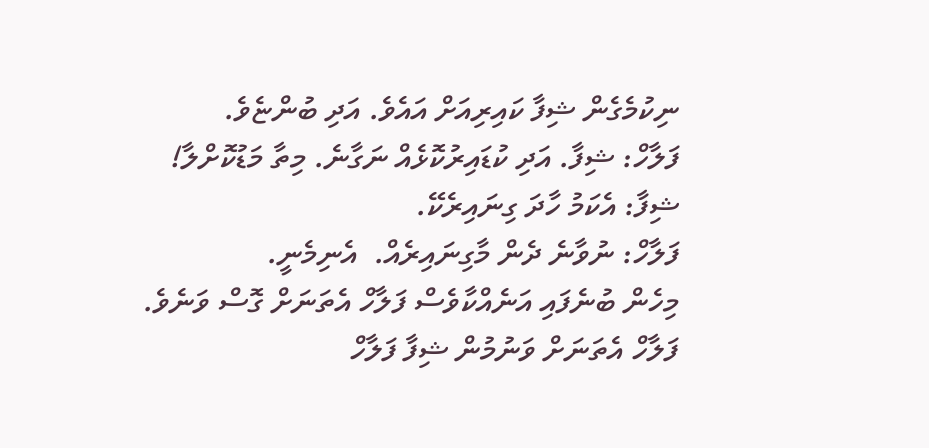ނިކުމެގެން ޝިފާ ކައިރިއަށް އައެވެ. އަދި ބުންޏެވެ.
ފަލާހް: ޝިފާ. އަދި ކުޑައިރުކޮޅެއް ނަގާނެ. މިތާ މަޑުކޮށްލާ!
ޝިފާ: އެކަމު ހާދަ ގިނައިރެކޭ.
ފަލާހް: ނުވާނެ ދެން މާގިނައިރެއް.  އެނިމެނީ.
މިހެން ބުނެފައި އަނެއްކާވެސް ފަލާހް އެތަނަށް ގޮސް ވަނެވެ. ފަލާހް އެތަނަށް ވަނުމުން ޝިފާ ފަލާހް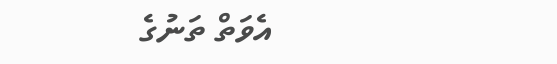އެވަތް ތަނުގެ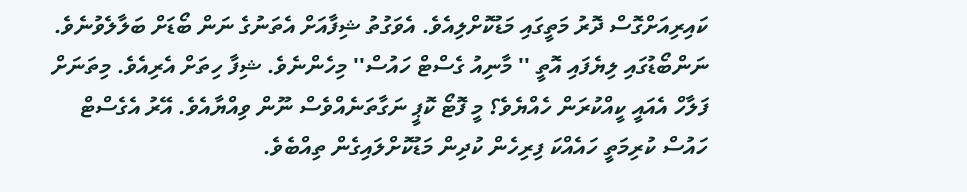ކައިރިއަށްގޮސް ދޮރު މަތީގައި މަޑުކޮށްލިއެވެ. އެވަގުތު ޝިފާއަށް އެތަނުގެ ނަން ބޯޑަށް ބަލާލެވުނެވެ. ނަންބޯޑުގައި ލިޔެފައި އޮތީ '' މާނިއު ގެސްޓް ހައުސް'' މިހެންނެވެ. ޝިފާ ހިތަށް އެރިއެވެ. މިތަނަށް ފަލާހް އެއައީ ކީއްކުރަން ހެއްޔެވެ؟ މީ ފޮޓޯ ކޮޕީ ނަގާތަނެއްވެސް ނޫން ވިއްޔާއެވެ. އޭރު އެގެސްޓް ހައުސް ކުރިމަތީ ހައެއްކަ ފިރިހެން ކުދިން މަޑުކޮށްލައިގެން ތިއްބެވެ.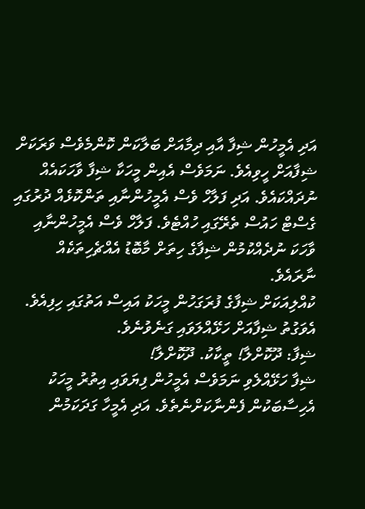އަދި އެމީހުން ޝިފާ އާއި ދިމާއަށް ބަލާކަން ކޮންމެވެސް ވަރަކަށް ޝިފާއަށް ހީވިއެވެ. ނަމަވެސް އެއިން މީހަކާ ޝިފާ ވާހަކައެއް ނުދައްކައެވެ. އަދި ފަލާހް ވެސް އެމީހުންނާއި ތަންކޮޅެއް ދުރުގައި ގެސްޓް ހައުސް ތެރޭގައި ހުއްޓެވެ. ފަލާހް ވެސް އެމީހުންނާއި ވާހަކަ ނުދެއްކުމުން ޝިފާގެ ހިތަށް މާބޮޑު އެއްޗެހިތަކެއް ނާރައެވެ.
ކުއްލިއަކަށް ޝިފާގެ ފުރަގަހުން މީހަކު އައިސް އަތުގައި ހިފިއެވެ. އެވަގުތު ޝިފާއަށް ހަޅޭއްލަވައި ގަނެވުނެވެ.
ޝިފާ: ދޫކޮށްލާ! ތީކާކު. ދޫކޮށްލާ!
ޝިފާ ހަޅޭއްލެވި ނަމަވެސް އެމީހުން ފިޔަވައި އިތުރު މީހަކު އެހިސާބަކުން ފެންނާކަށްނެތެވެ. އަދި އެމީހާ ގަދަކަމުން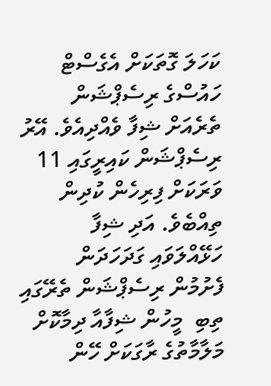ކަހަލަ ގޮތަކަށް އެގެސްޓް ހައުސްގެ ރިސެޕްޝަން ތެރެއަށް ޝިފާ ވެއްދިއެވެ. އޭރު ރިސެޕްޝަން ކައިރީގައި 11 ވަރަކަށް ފިރިހެން ކުދިން ތިއްބެވެ. އަދި ޝިފާ ހަޅޭއްލަވައި ގަދަހަދަން ފެށުމުން ރިސެޕްޝަން ތެރޭގައި ތިބި  މީހުން ޝިފާއާ ދިމާކޮށް މަލާމާތުގެ ރާގަކަށް ހޭން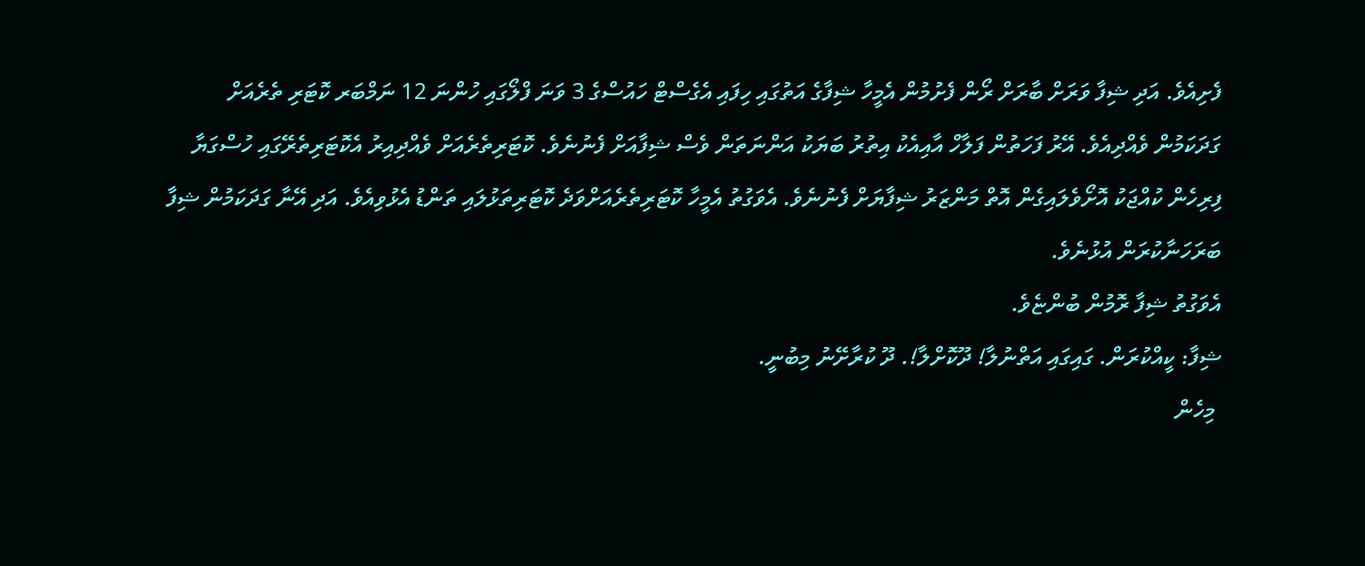ފެށިއެވެ. އަދި ޝިފާ ވަރަށް ބާރަށް ރޯން ފެށުމުން އެމީހާ ޝިފާގެ އަތުގައި ހިފައި އެގެސްޓް ހައުސްގެ 3 ވަނަ ފްލޯގައި ހުންނަ 12 ނަމްބަރ ކޮޓަރި ތެރެއަށް ގަދަކަމުން ވެއްދިއެވެ. އޭރު ފަހަތުން ފަލާހް އާއިއެކު އިތުރު ބަޔަކު އަންނަތަން ވެސް ޝިފާއަށް ފެނުނެވެ. ކޮޓަރިތެރެއަށް ވެއްދިއިރު އެކޮޓަރިތެރޭގައި ހުސްގަޔާ ފިރިހެން ކުއްޖަކު އޮށޯވެލައިގެން އޮތް މަންޒަރު ޝިފާޔަށް ފެނުނެވެ. އެވަގުތު އެމީހާ ކޮޓަރިތެރެއަށްވަދެ ކޮޓަރިތަޅުލައި ތަންޑު އެޅުވިއެވެ. އަދި އޭނާ ގަދަކަމުން ޝިފާ ބަރަހަނާކުރަން އުޅުނެވެ.
އެވަގުތު ޝިފާ ރޮމުން ބުންޏެވެ.
ޝިފާ: ކީއްކުރަން. ގައިގައި އަތްނުލާ! ދޫކޮށްލާ!. ދޫ ކުރާށޭނު މިބުނީ.
 މިހެން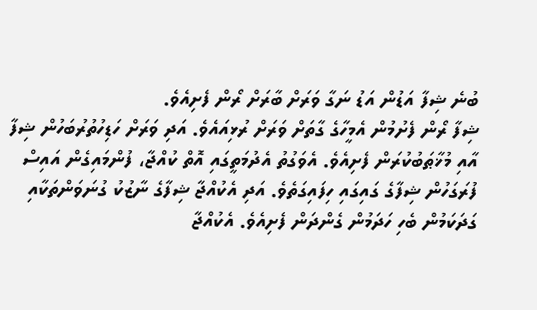ބުނެ ޝިފާ އަޑުން އަޑު ނަގާ ވަރަށް ބާރަށް ރޯން ފެށިއެވެ.
ޝިފާ ރޯން ފެށުމުން އެމީހާގެ ގާތަށް ވަރަށް ރުޅިއައެވެ. އަދި ވަރަށް ހަޑިހުތުރުބަހުން ޝިފާ އާއި މުޚާޠަބުކުރަން ފެށިއެވެ. އެވަގުތު އެދުމަތީގައި އޮތް ކުއްޖާ، ފުންމައިގެން އައިސް ފުރަގަހުން ޝިފާގެ ގައިގައި ހިފައިގަތެވެ. އަދި އެކުއްޖާ ޝިފާގެ ނާޒުކު ގުނަވަންތަކާއި ގަދަކަމުން ބެހި ހަދަމުން ގެންދަން ފެށިއެވެ. އެކުއްޖާ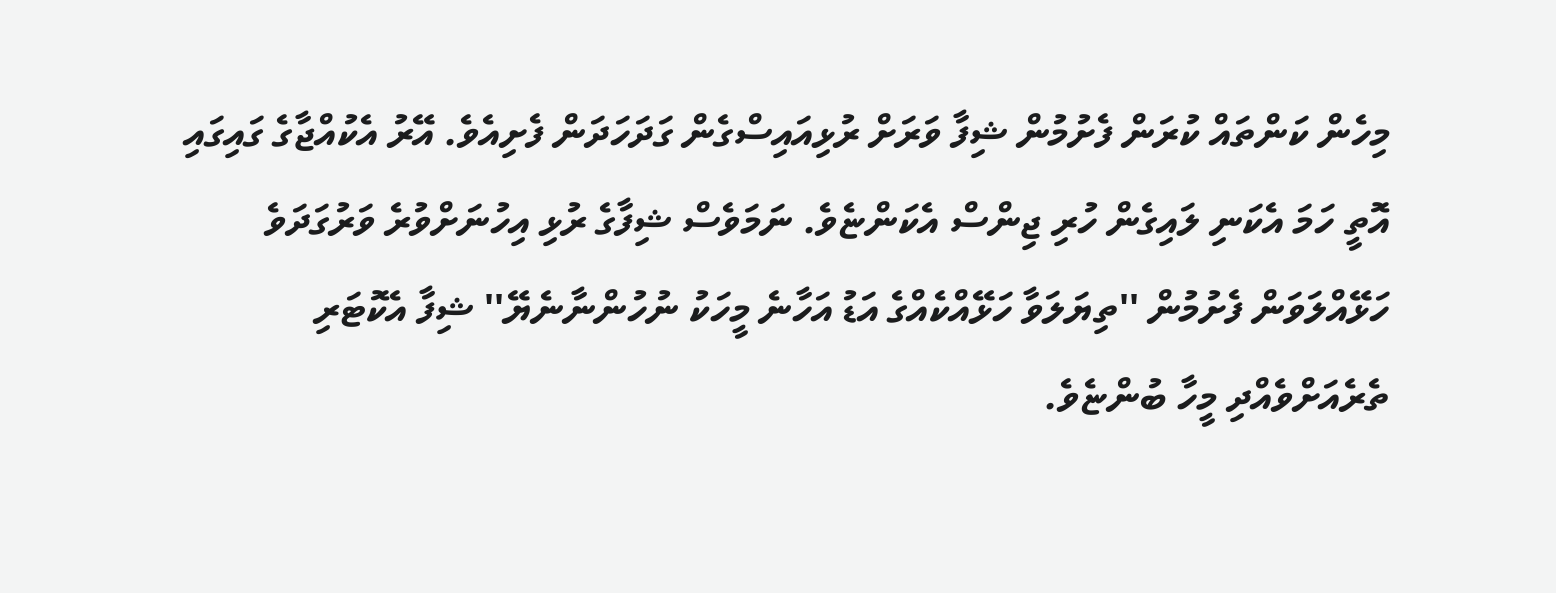މިހެން ކަންތައް ކުރަން ފެށުމުން ޝިފާ ވަރަށް ރުޅިއައިސްގެން ގަދަހަދަން ފެށިއެވެ. އޭރު އެކުއްޖާގެ ގައިގައި އޮތީ ހަމަ އެކަނި ލައިގެން ހުރި ޖިންސް އެކަންޏެވެ. ނަމަވެސް ޝިފާގެ ރުޅި އިހުނަށްވުރެ ވަރުގަދަވެ ހަޅޭއްލަވަން ފެށުމުން ''ތިޔަލަވާ ހަޅޭއްކެއްގެ އަޑު އަހާނެ މީހަކު ނުހުންނާނެޔޭ'' ޝިފާ އެކޮޓަރި ތެރެއަށްވެއްދި މީހާ ބުންޏެވެ.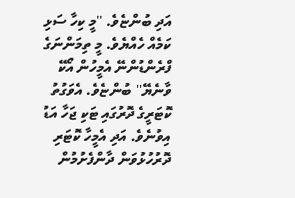އަދި ބުންޏެވެ. ''މީ ކިހާ ސަޅި ކަމެއް ހެއްޔެވެ. މީ ތިމަންނަގެ ފްރެންޑުންނޭ އެމީހުން އޯކޭ ވާނެޔޭ'' ބުންޏެވެ. އެވަގުތު ކޮޓަރީގެ ދޮރުގައި ޓަކި ޖަހާ އަޑު އިވުނެވެ. އަދި އެމީހާ ކޮޓަރި ދޮރުހުޅުވަން ދާންފެށުމުން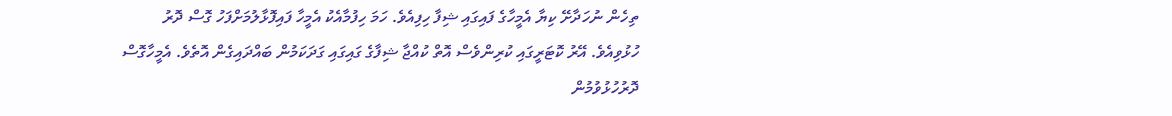ތިހެން ނުހަދާށޭ ކިޔާ އެމީހާގެ ފައިގައި ޝިފާ ހިފިއެވެ. ހަމަ ހިފުމާއެކު އެމީހާ ފައިފޮޅާލުމަށްފަހު ގޮސް ދޮރު ހުޅުވިއެވެ. އޭރު ކޮޓަރީގައި ކުރިންވެސް އޮތް ކުއްޖާ ޝިފާގެ ގައިގައި ގަދަކަމުން ބައްދައިގެން އޮތެވެ. އެމީހާގޮސް ދޮރުހުޅުވުމުން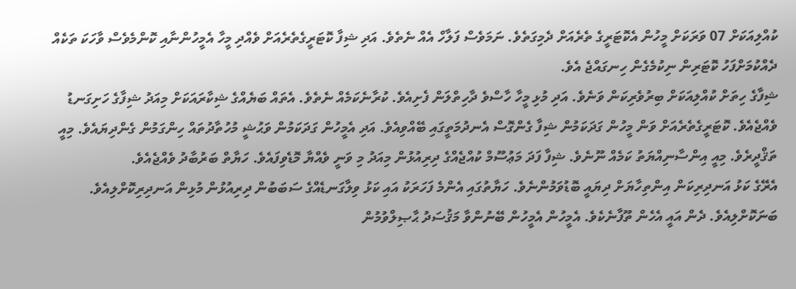ކުއްލިއަކަށް 07 ވަރަކަށް މީހުން އެކޮޓަރީގެ ތެރެއަށް ދެމިގަތެވެ. ނަމަވެސް ފަލާހް އެއް ނެތެވެ. އަދި ޝިފާ ކޮޓަރީގެތެރެއަށް ވެއްދި މީހާ އެމީހުންނާއި ކޮންމެވެސް ވާހަކަ ތަކެއް ދެއްކުމަށްފަހު ކޮޓަރިން ނިކުމެގެން ހިނގައްޖެ އެވެ.
ޝިފާގެ ހިތަށް ކުއްލިއަކަށް ބިރުވެރިކަން ވަނެވެ. އަދި މުޅި މީހާ ހާސްވެ ދާހިތްލަން ފެށިއެވެ. ކުރާނެކަމެއް ނެތެވެ. އެތައް ބަޔެއްގެ ޝިކާރައަކަށް މިއަދު ޝިފާގެ ހަށިގަނޑު ވެއްޖެއެވެ. ކޮޓަރީގެތެރެއަށް ވަން މީހުން ގަދަކަމުން ޝިފާ ގެންގޮސް އެނދުމަތީގައި ބޭއްވިއެވެ. އަދި އެމީހުން ގަދަކަމުން ވަޙުޝީ މުހުތާދުތައް ހިންގަމުން ގެންދިޔައެވެ. މިއީ ތަޤްދީރެވެ. މިއީ އިންސާނިއްޔަތު ކަމެއް ނޫނެވެ. ޝިފާ ފަދަ މަޢުސޫމް ކުއްޖެއްގެ ދިރިއުޅުން މިއަދު މި ވަނީ ވެއްޔާ މޮޑެވިފައެވެ. ހަޔާތް ބަރުބާދު ވެއްޖެއެވެ.
އެރޭގެ ކަޅު އަނދިރިކަން އިންތިހާޔަށް ދިޔައީ ބޮޑުވަމުންނެވެ. ހަޔާތުގައި އެންމެ ފަހަރަކު އައި ކަޅު ވިލާގަނޑެއްގެ ސަބަބުން ދިރިއުޅުން މުޅިން އަނދިރިކޮށްލިއެވެ. ބަނަކޮށްލިއެވެ. ދެން އައީ އެހެން ތޫފާނެކެވެ. އެމީހުން އެމީހުން ބޭނުންވާ މަޤުސަދު ޙާޞިލްވުމުން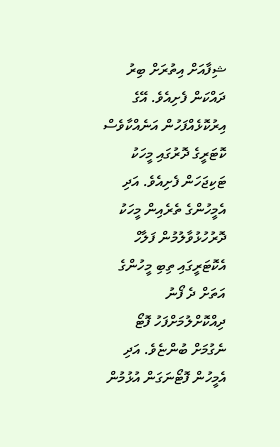ޝިފާއަށް އިތުރަށް ބިރު ދައްކަން ފެށިއެވެ. އޭގެ އިރުކޮޅެއްފަހުން އަނެއްކާވެސް ކޮޓަރީގެ ދޮރުގައި މީހަކު ޓަކިޖަހަން ފެށިއެވެ. އަދި އެމީހުންގެ ތެރެއިން މީހަކު ދޮރުހުޅުވާލުމުން ފަލާހް އެކޮޓަރީގައި ތިބި މީހުންގެ އަތަށް ދެ ފޯނު ދިއްކޮށްލުމަށްފަހު ފޮޓޯ ނެގުމަށް ބުންޏެވެ. އަދި އެމީހުން ފޮޓޯނަގަން އުޅުމުން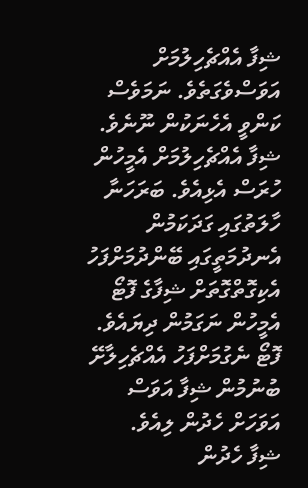ޝިފާ އެއްޗެހިލުމަށް އަވަސްވެގަތެވެ. ނަމަވެސް ކަންވީ އެހެނަކުން ނޫނެވެ. ޝިފާ އެއްޗެހިލުމަށް އެމީހުން ހުރަސް އެޅިއެވެ. ބަރަހަނާ ހާލަތުގައި ގަދަކަމުން އެނދުމަތީގައި ބޭންދުމަށްފަހު އެކިގޮތްގޮތަށް ޝިފާގެ ފޮޓޯ އެމީހުން ނަގަމުން ދިޔައެވެ. ފޮޓޯ ނެގުމަށްފަހު އެއްޗެހިލާށޭ ބުނުމުން ޝިފާ އަވަސް އަވަހަށް ހެދުން ލިއެވެ.
ޝިފާ ހެދުން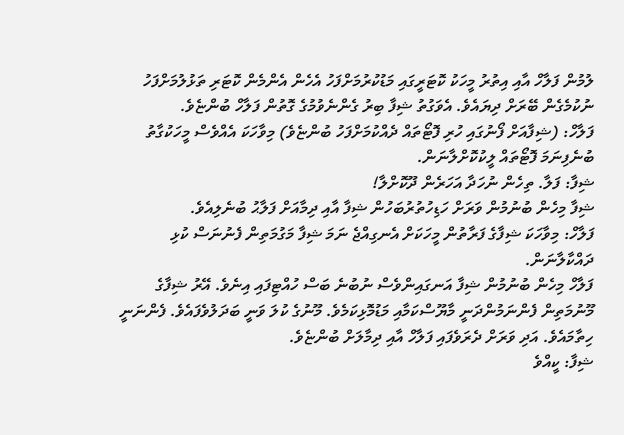ލުމުން ފަލާހް އާއި އިތުރު މީހަކު ކޮޓަރީގައި މަޑުކުރުމަށްފަހު އެހެން އެންމެން ކޮޓަރި ތަޅުލުމަށްފަހު ނުކުމެގެން ބޭރަށް ދިޔައެވެ. އެވަގުތު ޝިފާ ބިރު ގެންނެވުމުގެ ގޮތުން ފަލާހް ބުންޏެވެ.
ފަލާހް: (ޝިފާއަށް ފޯނުގައި ހުރި ފޮޓޯތައް ދެއްކުމަށްފަހު ބުންޏެވެ) މިވާހަކަ އެއްވެސް މީހަކުގާތު ބުނެފިނަމަ ފޮޓޯތައް ލީކުކޮށްލާނަން.
ޝިފާ: ފަލާ. ތިހެން ނުހަދާ އަހަރެން ދޫކޮށްލާ!
ޝިފާ މިހެން ބުނުމުން ވަރަށް ހަޑިހުތުރުބަހުން ޝިފާ އާއި ދިމާއަށް ފަލާޙު ބުނެލިއެވެ.
ފަލާހް: މިވާހަކަ ޝިފާގެ ފަރާތުން މީހަކަށް އެނގިއްޖެ ނަމަ ޝިފާ މަގުމަތިން ފެނުނަސް ކުޅި ދައްކާލާނަން.
ފަލާހް މިހެން ބުނުމުން ޝިފާ އަނގައިންވެސް ނުބުނެ ބަސް ހުއްޓިފައި އިނެވެ. އޭރު ޝިފާގެ މޫނުމަތިން ފެންނަމުންދަނީ މާޔޫސްކަމާއި މަޑުމޮޅިކަމެވެ. މޫނުގެ ކުލަ ވަނީ ބަދަލުވެފައެވެ. ފެންނަނީ ހިތާމައެވެ. އަދި ވަރަށް ދެރަވެފައި ފަލާހް އާއި ދިމާލަށް ބުންޏެވެ.
ޝިފާ: ކީއްވެ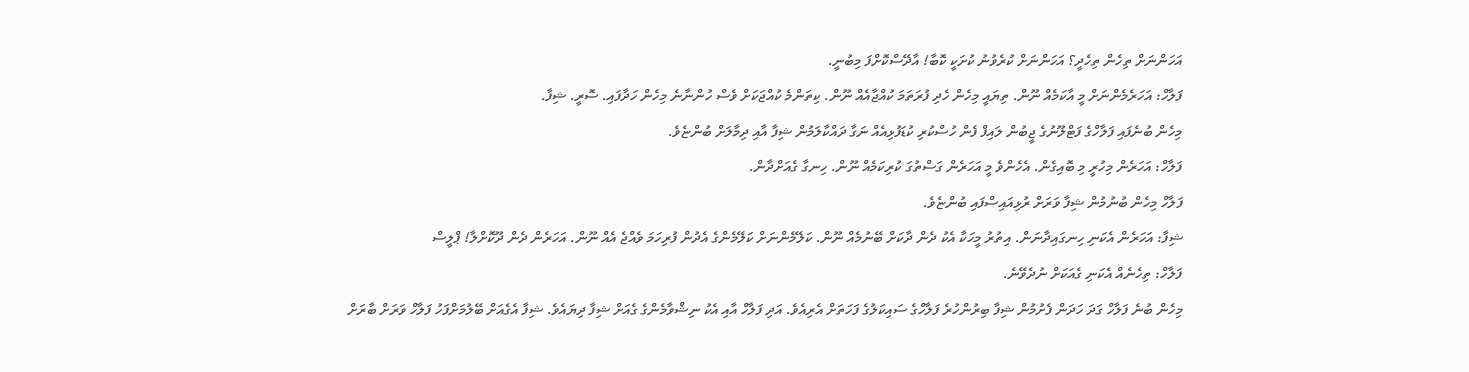އަހަންނަށް ތިހެން ތިހެދީ؟ އަހަންނަށް ކުރެވުނު ކުށަކީ ކޮބާ! އާދޭސްކޮށްފަ މިބުނީ.
ފަލާހް: އަހަރެމެންނަށް މީ އާކަމެއް ނޫން. ތިޔައީ މިހެން ހެދި ފުރަތަމަ ކުއްޖާއެއް ނޫން. ކިތަންމެ ކުއްޖަކަށް ވެސް ހުންނާނެ މިހެން ހަދާފައި. ސޮރީ. ޝިފާ.
މިހެން ބުނެފައި ފަލާހްގެ ފަޓްލޫނުގެ ޖީބުން ލައިފް ފެން ހުސްކުރި ކުޑަފުޅިއެއް ނަގާ ދައްކާލަމުން ޝިފާ އާއި ދިމާލަށް ބުންޏެވެ.
ފަލާހް: އަހަރެން މިހުރީ މި ބޮއިގެން. އެހެންވެ މީ އަހަރެން ގަސްތުގަ ކުރިކަމެއް ނޫން. ހިނގާ ގެއަށްދާން.
ފަލާހް މިހެން ބުނުމުން ޝިފާ ވަރަށް ރުޅިއައިސްފައި ބުންޏެވެ.
ޝިފާ: އަހަރެން އެކަނި ހިނގައިދާނަން. އިތުރު މީހަކާ އެކު ދެން ދާކަށް ބޭނުމެއް ނޫން. ކަލޭމެންނަށް ކަލޭމެންގެ އެދުން ފުރިހަމަ ވެއްޖެ އެއް ނޫން. އަހަރެން ދެން ދޫކޮށްލާ! ޕްލީސް
ފަލާހް: ތިހެނެއް އެކަނި ގެއަކަށް ނުދެވޭނެ.
މިހެން ބުނެ ފަލާހް ގަދަ ހަދަން ފެށުމުން ޝިފާ ބިރުންހުރެ ފަލާހްގެ ސައިކަލުގެ ފަހަތަށް އެރިއެވެ. އަދި ފަލާހް އާއި އެކު ނިޝްވާމެންގެ ގެއަށް ޝިފާ ދިޔައެވެ. ޝިފާ އެގެއަށް ބޭލުމަށްފަހު ފަލާހް ވަރަށް ބާރަށް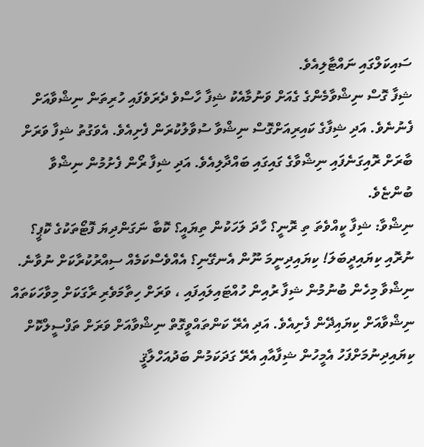ސައިކަލްގައި ނައްޓާލިއެވެ.
ޝިފާ ގޮސް ނިޝްވާމެންގެ ގެއަށް ވަނުމާއެކު ޝިފާ ހާސްވެ ދެރަވެފައި ހުރިތަން ނިޝްވާއަށް ފެނުނެވެ. އަދި ޝިފާގެ ކައިރިއަށްގޮސް ނިޝްވާ ސުވާލުކުރަން ފެށިއެވެ. އެވަގުތު ޝިފާ ވަރަށް ބާރަށް ރޮއިގަނެފައި ނިޝްވާގެ ގައިގައި ބައްދާލިއެވެ. އަދި ޝިފާ ރޯން ފެށުމުން ނިޝްވާ ބުންޏެވެ.
ނިޝްވާ: ޝިފާ ކީއްވެތަ ތި ރޮނީ؟ ހާދަ ލަހަކުން ތިޔައީ؟ ކޮބާ ނަގަންދިޔަ ފޮޓޯތަކުގެ ކޮޕީ؟ ނުރޮއި ކިޔައިދީބަލަ! ކިޔައިދިނީމަ ނޫން އެނގޭނި؟ އެއްވެސްކަމެއް ސިއްރުކުރާކަށް ނުވާނެ.
ނިޝްވާ މިހެން ބުނުމުން ޝިފާ ރުއިން ހުއްޓައިލައިފައި ، ވަރަށް ހިތާމަވެރި ރާގަކަށް މިވާހަކަތައް ނިޝްވާއަށް ކިޔައިދޭން ފެށިއެވެ. އަދި އެރޭ ކަންތައްވީގޮތް ނިޝްވާއަށް ވަރަށް ތަފްސީލްކޮށް ކިޔައިދިނުމަށްފަހު އެމީހުން ޝިފާއާއި އެރޭ ގަދަކަމުން ބަދުއަހްލާޤީ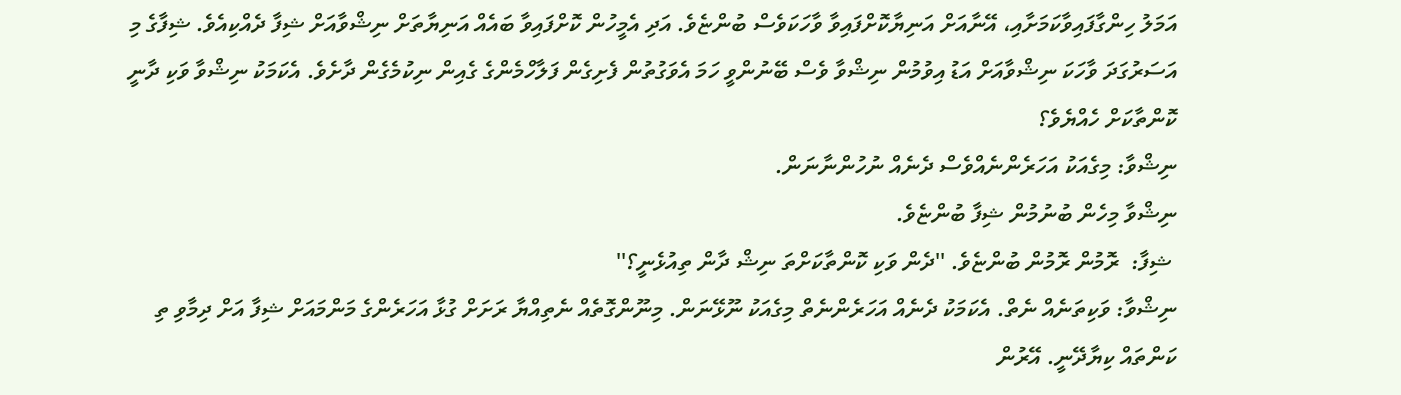އަމަލު ހިންގާފައިވާކަމަށާއި، އޭނާއަށް އަނިޔާކޮށްފައިވާ ވާހަކަވެސް ބުންޏެވެ. އަދި އެމީހުން ކޮށްފައިވާ ބައެއް އަނިޔާތަށް ނިޝްވާއަށް ޝިފާ ދެއްކިއެވެ. ޝިފާގެ މި އަސަރުގަދަ ވާހަކަ ނިޝްވާއަށް އަޑު އިވުމުން ނިޝްވާ ވެސް ބޭނުންވީ ހަމަ އެވަގުތުން ފެށިގެން ފަލާހްމެންގެ ގެއިން ނިކުމެގެން ދާށެވެ. އެކަމަކު ނިޝްވާ ވަކި ދާނީ ކޮންތާކަށް ހެއްޔެވެ؟
ނިޝްވާ: މިގެއަކު އަހަރެންނެއްވެސް ދެނެއް ނުހުންނާނަން.
ނިޝްވާ މިހެން ބުނުމުން ޝިފާ ބުންޏެވެ.
 ޝިފާ:  ރޮމުން ރޮމުން ބުންޏެވެ. ''ދެން ވަކި ކޮންތާކަށްތަ ނިޝް ދާން ތިއުޅެނީ؟''
ނިޝްވާ: ވަކިތަނެއް ނެތް. އެކަމަކު ދެނެއް އަހަރެންނެތް މިގެއަކު ނޫޅޭނަން. މިނޫންގޮތެއް ނެތިއްޔާ ރަށަށް ގުޅާ އަހަރެންގެ މަންމައަށް ޝިފާ އަށް ދިމާވި ތި ކަންތައް ކިޔާދޭނީ. އޭރުން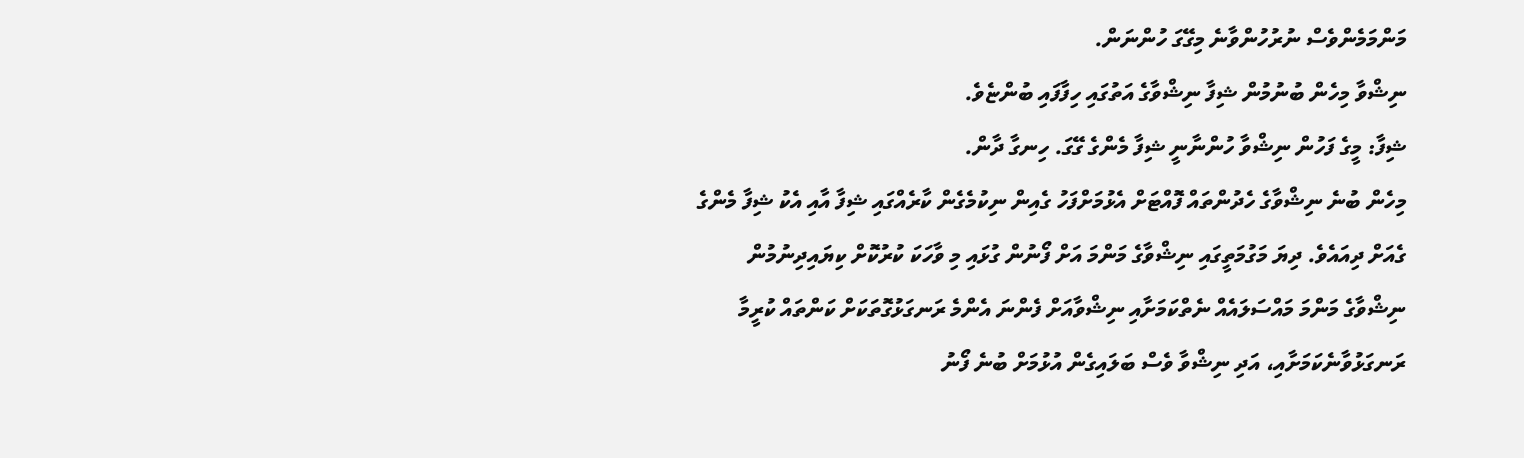މަންމަމެންވެސް ނުރުހުންވާނެ މިގޭގަ ހުންނަން.
ނިޝްވާ މިހެން ބުނުމުން ޝިފާ ނިޝްވާގެ އަތުގައި ހިފާފައި ބުންޏެވެ.
ޝިފާ: މީގެ ފަހުން ނިޝްވާ ހުންނާނީ ޝިފާ މެންގެ ގޭގަ. ހިނގާ ދާން.
މިހެން ބުނެ ނިޝްވާގެ ހެދުންތައް ފޮއްޓަށް އެޅުމަށްފަހު ގެއިން ނިކުމެގެން ކާރެއްގައި ޝިފާ އާއި އެކު ޝިފާ މެންގެ ގެއަށް ދިއައެވެ. ދިޔަ މަގުމަތީގައި ނިޝްވާގެ މަންމަ އަށް ފޯނުން ގުޅައި މި ވާހަކަ ކުރުކޮށް ކިޔައިދިނުމުން ނިޝްވާގެ މަންމަ މައްސަލައެއް ނެތްކަމަށާއި ނިޝްވާއަށް ފެންނަ އެންމެ ރަނގަޅުގޮތަކަށް ކަންތައް ކުރީމާ ރަނގަޅުވާނެކަމަށާއި، އަދި ނިޝްވާ ވެސް ބަލައިގެން އުޅުމަށް ބުނެ ފޯނު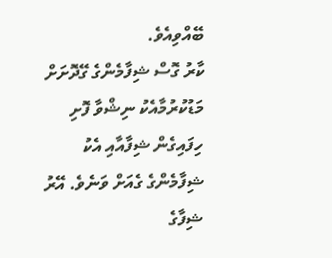ބޭއްވިއެވެ.
ކާރު ގޮސް ޝިފާމެންގެ ގޭދޮށަށް މަޑުކުރުމާއެކު ނިޝްވާ ފޮށި ހިފައިގެން ޝިފާއާއި އެކު ޝިފާމެންގެ ގެއަށް ވަނެވެ. އޭރު ޝިފާގެ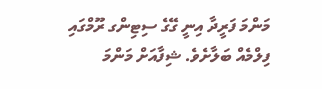މަންމަ ފަރީދާ އިނީ ގޭގެ ސިޓިންގ ރޫމްގައި ފިލްމެއް ބަލާށެވެ. ޝިފާއަށް މަންމަ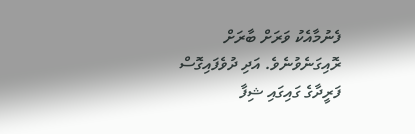ފެނުމާއެކު ވަރަށް ބާރަށް ރޮއިގަނެވުނެވެ. އަދި ދުވެފައިގޮސް ފަރީދާގެ ގައިގައި ޝިފާ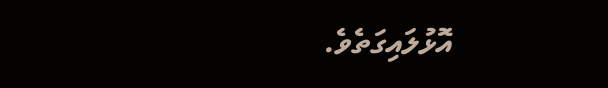އޮޅުލައިގަތެވެ.